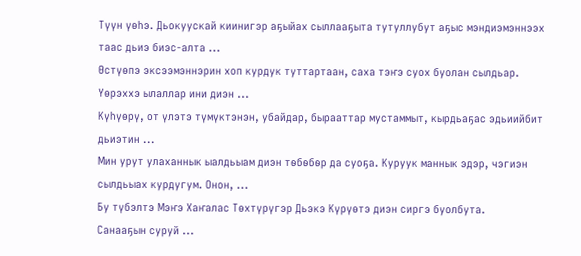Түүн үөһэ. Дьокуускай киинигэр аҕыйах сыллааҕыта тутуллубут аҕыс мэндиэмэннээх таас дьиэ биэс-алта ...
Өстүөпэ эксээмэннэрин хоп курдук туттартаан, саха тэҥэ суох буолан сылдьар. Үөрэххэ ылаллар ини диэн ...
Күһүөрү, от үлэтэ түмүктэнэн, убайдар, бырааттар мустаммыт, кырдьаҕас эдьиийбит дьиэтин ...
Мин урут улаханнык ыалдьыам диэн тѳбѳбѳр да суоҕа. Куруук маннык эдэр, чэгиэн сылдьыах курдугум. Онон, ...
Бу түбэлтэ Мэҥэ Хаҥалас Төхтүрүгэр Дьэкэ Күрүөтэ диэн сиргэ буолбута.
Санааҕын суруй ...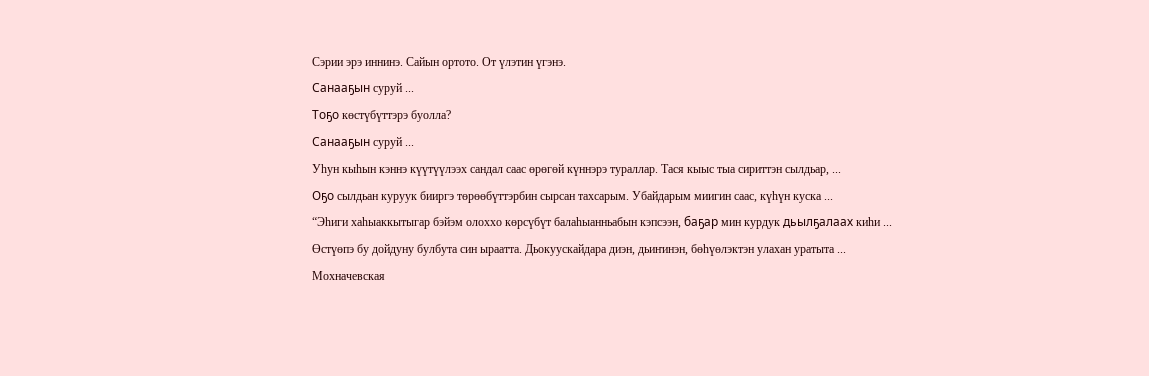Сэрии эрэ иннинэ. Сайын ортото. От үлэтин үгэнэ.
Санааҕын суруй ...
Тоҕо көстүбүттэрэ буолла?
Санааҕын суруй ...
Уһун кыһын кэннэ күүтүүлээх сандал саас өрөгөй күннэрэ тураллар. Тася кыыс тыа сириттэн сылдьар, ...
Оҕо сылдьан куруук бииргэ төрөөбүттэрбин сырсан тахсарым. Убайдарым миигин саас, күһүн куска ...
“Эһиги хаһыаккытыгар бэйэм олоххо көрсүбүт балаһыанньабын кэпсээн, баҕар мин курдук дьылҕалаах киһи ...
Өстүөпэ бу дойдуну булбута син ыраатта. Дьокуускайдара диэн, дьиҥинэн, бөһүөлэктэн улахан уратыта ...
Мохначевская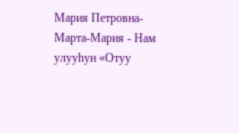Мария Петровна-Марта-Мария - Нам улууһун «Отуу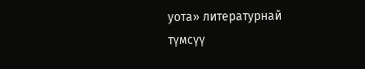уота» литературнай түмсүү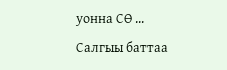уонна СӨ ...
Салгыы баттаа